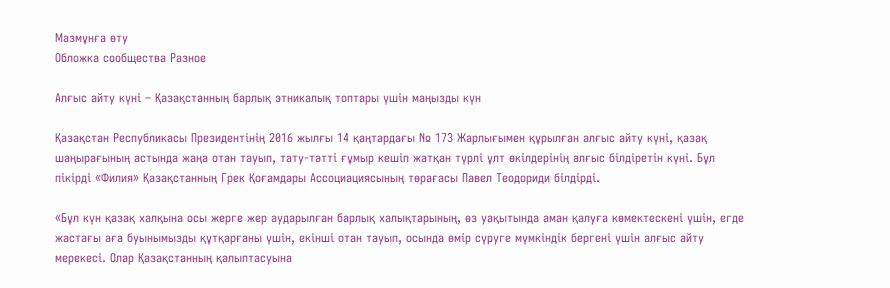Мазмұнға өту
Обложка сообщества Разное

Алғыс айту күні – Қазақстанның барлық этникалық топтары үшін маңызды күн

Қазақстан Республикасы Президентінің 2016 жылғы 14 қаңтардағы № 173 Жарлығымен құрылған алғыс айту күні, қазақ шаңырағының астында жаңа отан тауып, тату-тәтті ғұмыр кешіп жатқан түрлі ұлт өкілдерінің алғыс білдіретін күні. Бұл пікірді «Филия» Қазақстанның Грек Қоғамдары Ассоциациясының төрағасы Павел Теодориди білдірді.

«Бұл күн қазақ халқына осы жерге жер аударылған барлық халықтарының, өз уақытында аман қалуға көмектескені үшін, егде жастағы аға буынымызды құтқарғаны үшін, екінші отан тауып, осында өмір сүруге мүмкіндік бергені үшін алғыс айту мерекесі. Олар Қазақстанның қалыптасуына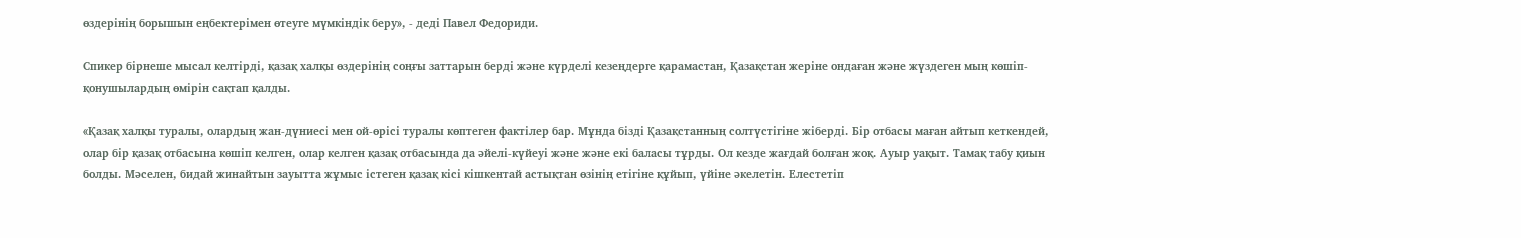өздерінің борышын еңбектерімен өтеуге мүмкіндік беру», - деді Павел Федориди.

Спикер бірнеше мысал келтірді, қазақ халқы өздерінің соңғы заттарын берді және күрделі кезеңдерге қарамастан, Қазақстан жеріне ондаған және жүздеген мың көшіп-қонушылардың өмірін сақтап қалды.

«Қазақ халқы туралы, олардың жан-дүниесі мен ой-өрісі туралы көптеген фактілер бар. Мұнда бізді Қазақстанның солтүстігіне жіберді. Бір отбасы маған айтып кеткендей, олар бір қазақ отбасына көшіп келген, олар келген қазақ отбасында да әйелі-күйеуі және және екі баласы тұрды. Ол кезде жағдай болған жоқ. Ауыр уақыт. Тамақ табу қиын болды. Мәселен, бидай жинайтын зауытта жұмыс істеген қазақ кісі кішкентай астықтан өзінің етігіне құйып, үйіне әкелетін. Елестетіп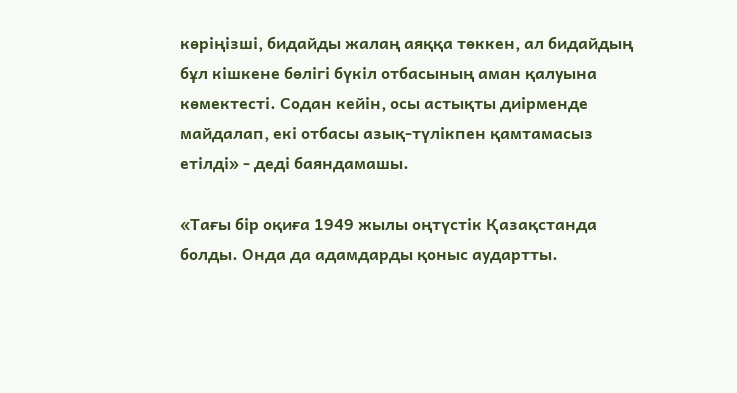көріңізші, бидайды жалаң аяққа төккен, ал бидайдың бұл кішкене бөлігі бүкіл отбасының аман қалуына көмектесті. Содан кейін, осы астықты диірменде майдалап, екі отбасы азық-түлікпен қамтамасыз етілді» - деді баяндамашы.

«Тағы бір оқиға 1949 жылы оңтүстік Қазақстанда болды. Онда да адамдарды қоныс аудартты.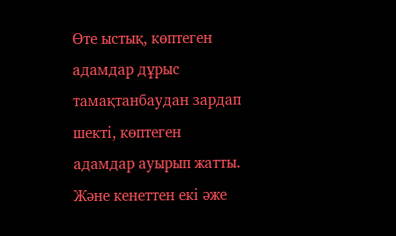Өте ыстық, көптеген адамдар дұрыс тамақтанбаудан зардап шекті, көптеген адамдар ауырып жатты. Және кенеттен екі әже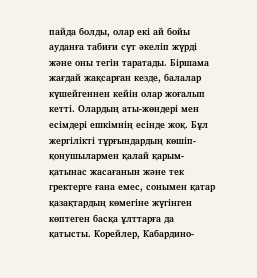пайда болды, олар екі ай бойы ауданға табиғи сүт әкеліп жүрді және оны тегін таратады. Біршама жағдай жақсарған кезде, балалар күшейгеннен кейін олар жоғалып кетті. Олардың аты-жөндері мен есімдері ешкімнің есінде жоқ. Бұл жергілікті тұрғындардың көшіп-қонушылармен қалай қарым-қатынас жасағанын және тек гректерге ғана емес, сонымен қатар қазақтардың көмегіне жүгінген көптеген басқа ұлттарға да қатысты. Корейлер, Кабардино-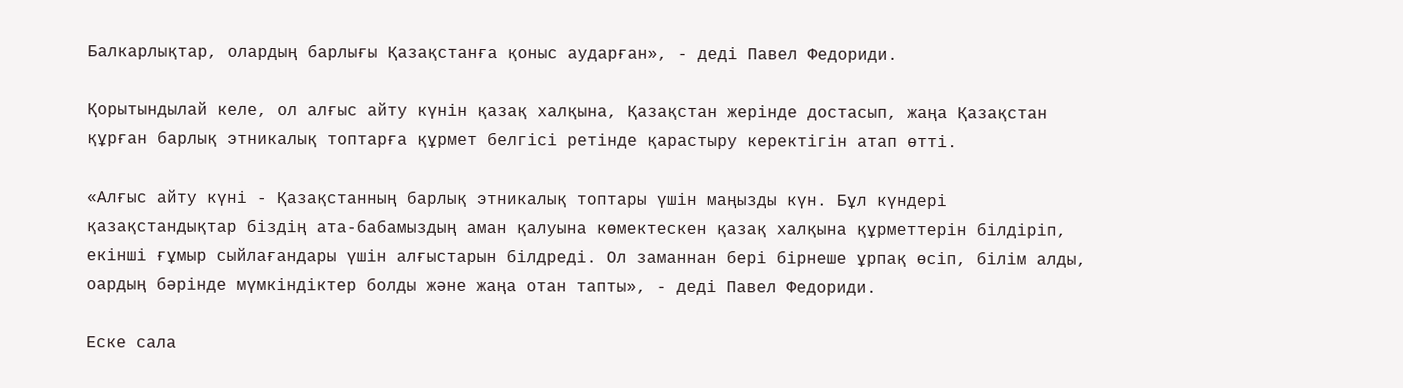Балкарлықтар, олардың барлығы Қазақстанға қоныс аударған», - деді Павел Федориди.

Қорытындылай келе, ол алғыс айту күнін қазақ халқына, Қазақстан жерінде достасып, жаңа Қазақстан құрған барлық этникалық топтарға құрмет белгісі ретінде қарастыру керектігін атап өтті.

«Алғыс айту күні - Қазақстанның барлық этникалық топтары үшін маңызды күн. Бұл күндері қазақстандықтар біздің ата-бабамыздың аман қалуына көмектескен қазақ халқына құрметтерін білдіріп, екінші ғұмыр сыйлағандары үшін алғыстарын білдреді. Ол заманнан бері бірнеше ұрпақ өсіп, білім алды, оардың бәрінде мүмкіндіктер болды және жаңа отан тапты», - деді Павел Федориди.

Еске сала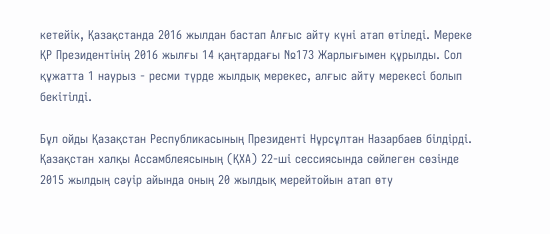кетейік, Қазақстанда 2016 жылдан бастап Алғыс айту күні атап өтіледі. Мереке ҚР Президентінің 2016 жылғы 14 қаңтардағы №173 Жарлығымен құрылды. Сол құжатта 1 наурыз - ресми түрде жылдық мерекес, алғыс айту мерекесі болып бекітілді.

Бұл ойды Қазақстан Республикасының Президенті Нұрсұлтан Назарбаев білдірді. Қазақстан халқы Ассамблеясының (ҚХА) 22-ші сессиясында сөйлеген сөзінде 2015 жылдың сәуір айында оның 20 жылдық мерейтойын атап өту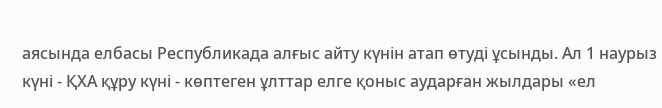аясында елбасы Республикада алғыс айту күнін атап өтуді ұсынды. Ал 1 наурыз күні - ҚХА құру күні - көптеген ұлттар елге қоныс аударған жылдары «ел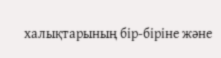халықтарының бір-біріне және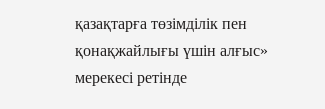қазақтарға төзімділік пен қонақжайлығы үшін алғыс» мерекесі ретінде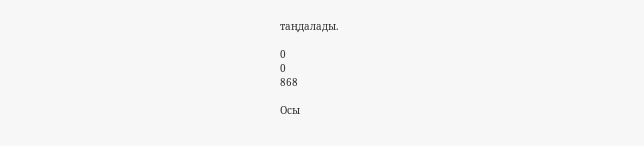таңдалады.

0
0
868

Осы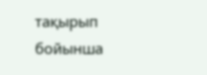тақырып бойынша